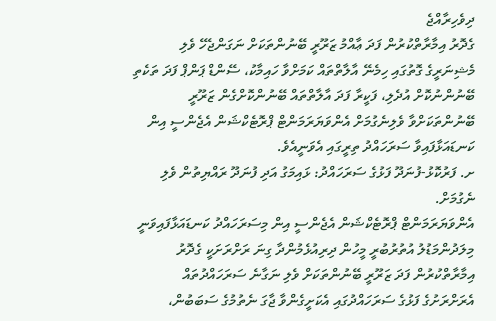ދިވެހިރާއްޖެ
ގެދޮރު އިމާރާތްކުރުން ފަދަ ޢާއްމު ޒަރޫރީ ބޭނުންތަކަށް ނަގަންޖެހޭ ވެލި މެޝިނަރީގެ ގޮތުގައި ހިމެނޭ އާލާތްތައް ކަމަށްވާ ހައިމާކު، ސޭންޑް ޕަންޕް ފަދަ ތަކެތި ބޭނުންނުކޮށް އުދެލި، ފަކީރާ ފަދަ އާލާތްތައް ބޭނުންކޮށްގެން ޒަރޫރީ ބޭނުންތަކަށްވާ ވެލިނެގުމަށް އެންވަޔަރަމަންޓް ޕްރޮޓެކްޝަން އެޖެންސީ އިން ކަނޑައަޅާފައިވާ ސަރަހައްދު ތިރީގައި އެވަނީއެވެ.
ށ. ފަރުކޮޅު-ފުނަދޫ ފަޅުގެ ސަރަހައްދު: ޅައިމަގު އަދި ފުނަދޫ ރައްޔިތުން ވެލި ނެގުމަށް.
އެންވަޔަރަމަންޓް ޕްރޮޓެކްޝަން އެޖެންސީ އިން މިސަރަހައްދު ކަނޑައަޅާފައިވަނީ މިލަދުންމަޑުލު އުތުރުބުރީ މީހުން ދިރިއުޅެމުންދާ ގިނަ ރަށްރަށަކީ ގެދޮރު އިމާރާތްކުރުން ފަދަ ޒަރޫރީ ބޭނުންތަކަށް ވެލި ނަގާނެ ސަރަހައްދުތައް އެރަށްރަށުގެ ފަޅުގެ ސަރަހައްދުގައި އެކަށީގެންވާ ޖާގަ ނެތުމުގެ ސަބަބުން،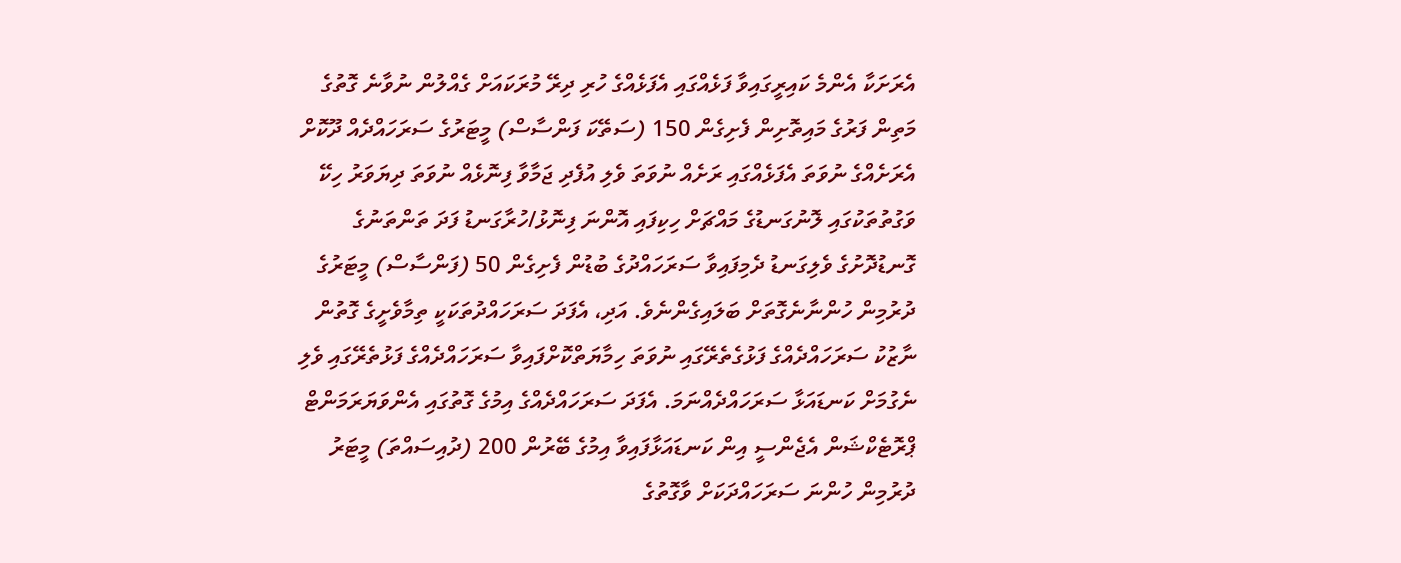އެރަށަކާ އެންމެ ކައިރީގައިވާ ފަޅެއްގައި އެފަޅެއްގެ ހުރި ދިރޭ މުރަކައަށް ގެއްލުން ނުވާނެ ގޮތުގެ މަތިން ފަރުގެ މައިތޮށިން ފެށިގެން 150 (ސަތޭކަ ފަންސާސް) މީޓަރުގެ ސަރަހައްދެއް ދޫކޮށް އެރަށެއްގެ ނުވަތަ އެފަޅެއްގައި ރަށެއް ނުވަތަ ވެލި އުފެދި ޖަމާވާ ފިނޮޅެއް ނުވަތަ ދިޔަވަރު ހިކޭ ވަގުތުތަކުގައި ލޮނުގަނޑުގެ މައްޗަށް ހިކިފައި އޮންނަ ފިނޮޅު/ހުރާގަނޑު ފަދަ ތަންތަނުގެ ގޮނޑުދޮށުގެ ވެލިގަނޑު ދެމިފައިވާ ސަރަހައްދުގެ ބުޑުން ފެށިގެން 50 (ފަންސާސް) މީޓަރުގެ ދުރުމިން ހުންނާނެގޮތަށް ބަލައިގެންނެވެ. އަދި، އެފަދަ ސަރަހައްދުތަކަކީ ތިމާވެށީގެ ގޮތުން ނާޒުކު ސަރަހައްދެއްގެ ފަޅުގެތެރޭގައި ނުވަތަ ހިމާޔަތްކޮށްފައިވާ ސަރަހައްދެއްގެ ފަޅުތެރޭގައި ވެލި ނެގުމަށް ކަނޑައަޅާ ސަރަހައްދެއްނަމަ. އެފަދަ ސަރަހައްދެއްގެ އިމުގެ ގޮތުގައި އެންވަޔަރަމަންޓް ޕްރޮޓެކްޝަން އެޖެންސީ އިން ކަނޑައަޅާފައިވާ އިމުގެ ބޭރުން 200 (ދުއިސައްތަ) މީޓަރު ދުރުމިން ހުންނަ ސަރަހައްދަކަށް ވާގޮތުގެ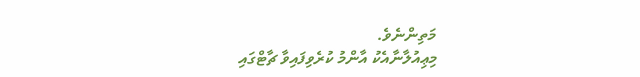މަތިންނެވެ.
މިޢިއުލާނާއެކު އާންމު ކުރެވިފައިވާ ޗާޓްގައި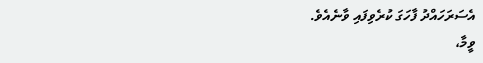އެސަރަހައްދު ފާހަގަ ކުރެވިފައި ވާނެއެވެ.
ވީމާ،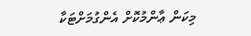މިކަން ޢާންމުކޮށް އެންގުމަށްޓަކާ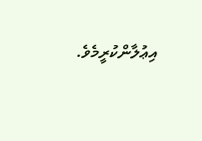އިޢުލާންކުރީމެވެ.